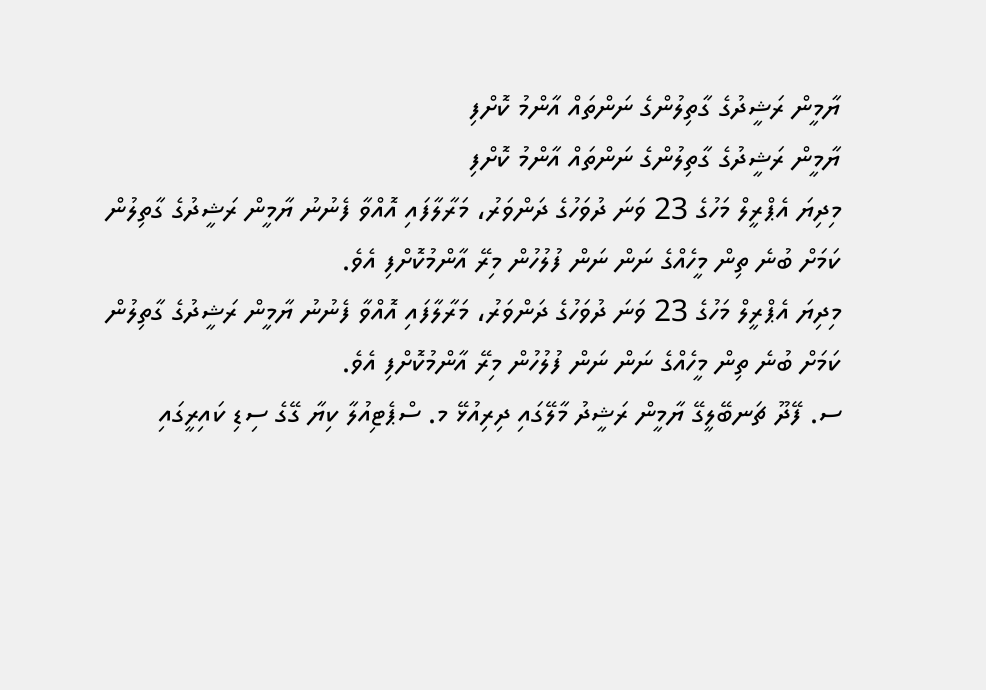ޔާމީން ރަޝީދުގެ ގާތިލުންގެ ނަންތައް އާންމު ކޮށްފި
ޔާމީން ރަޝީދުގެ ގާތިލުންގެ ނަންތައް އާންމު ކޮށްފި
މިދިޔަ އެޕްރީލް މަހުގެ 23 ވަނަ ދުވަހުގެ ދަންވަރު، މަރާލާފައި އޮއްވާ ފެނުނު ޔާމީން ރަޝީދުގެ ގާތިލުން ކަމަށް ބުނެ ތިން މީހެއްގެ ނަން ނަން ފުލުހުން މިރޭ އާންމުކޮށްފި އެވެ.
މިދިޔަ އެޕްރީލް މަހުގެ 23 ވަނަ ދުވަހުގެ ދަންވަރު، މަރާލާފައި އޮއްވާ ފެނުނު ޔާމީން ރަޝީދުގެ ގާތިލުން ކަމަށް ބުނެ ތިން މީހެއްގެ ނަން ނަން ފުލުހުން މިރޭ އާންމުކޮށްފި އެވެ.
ސ. ފޭދޫ ޗަނބޭލީގޭ ޔާމީން ރަޝީދު މާލޭގައި ދިރިއުޅޭ މ. ސްޕެޓިއުލާ ކިޔާ ގޭގެ ސިޑި ކައިރީގައި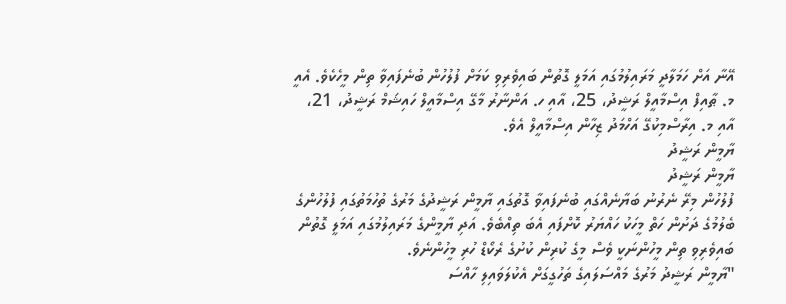އޭނާ އަށް ހަމަލާދީ މަރައިލުމުގައި އަމަލީ ގޮތުން ބައިވެރިވި ކަމަށް ފުލުހުން ބުނެފައިވާ ތިން މީހެކެވެ. އެއީ މ. ޠާއިފް އިސްމާއީލް ރަޝީދު، 25، އާއި ހ. އަންނާރު މާގޭ އިސްމާއީލް ހައިޝަމް ރަޝީދު، 21، އާއި މ. އިރާސްމިކުގޭ އަހްމަދު ޒިހާން އިސްމާއީލް އެވެ.
ޔާމީން ރަޝީދު
ޔާމީން ރަޝީދު
ފުލުހުން މިރޭ ނެރުނު ބަޔާނެއްގައި ބުނެފައިވާ ގޮތުގައި ޔާމީން ރަޝީދުގެ މަރުގެ ތުހުމަތުގައި ފުލުހުންގެ ބެލުމުގެ ދަށުން ހަތް މީހަކު ހައްޔަރު ކޮށްފައި އެބަ ތިއްބެވެ. އަދި ޔާމީންގެ މަރައިލުމުގައި އަމަލީ ގޮތުން ބައިވެރިވި ތިން މީހުންނަކީ ވެސް މީގެ ކުރިން ކުށުގެ ރެކޯޑް ހުރި މީހުންނެވެ.
"ޔާމީން ރަޝީދު މަރުގެ މައްސަލައިގެ ތަހުގީގަށް އެކުލަވައިލި ހާއްސަ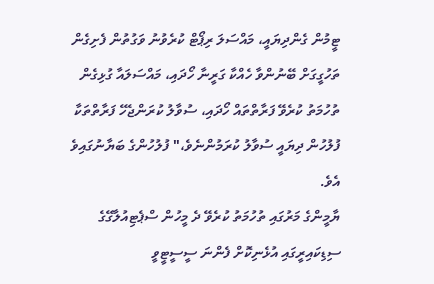ޓީމުން ގެންދިޔައީ، މައްސަލަ ރިޕޯޓް ކުރެވުނު ވަގުތުން ފެށިގެން ތަހުގީގަށް ބޭނުންވާ ހެއްކާ ގަރީނާ ހޯދައި، މައްސަލައާ ގުޅިގެން ތުހުމަތު ކުރެވޭ ފަރާތްތައް ހޯދައި، ސުވާލު ކުރަންޖެހޭ ފަރާތްތަކާ ފުލުހުން ދިޔައީ ސުވާލު ކުރަމުންނެވެ،" ފުލުހުންގެ ބަޔާނުގައިވެ އެވެ.
ޔާމީންގެ މަރުގައި ތުހުމަތު ކުރެވޭ ދެ މީހުން ސްޕެޓިއުލާގޭގެ ސިޑިކައިރީގައި އުޅެނިކޮށް ފެންނަ ސީސީޓީވީ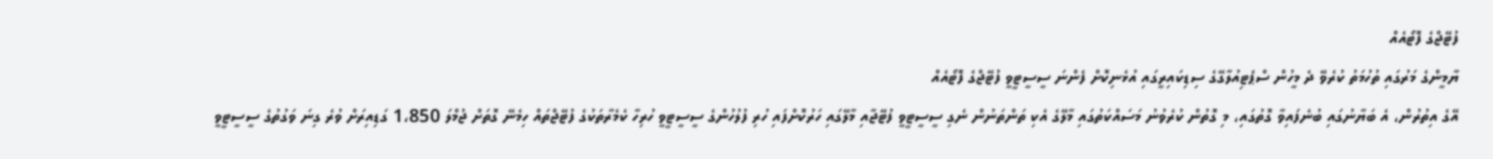ފުޓޭޖްގެ ފޮޓޯއެއް
ޔާމީންގެ މަރުގައި ތުހުމަތު ކުރެވޭ ދެ މީހުން ސްޕެޓިއުލާގޭގެ ސިޑިކައިރީގައި އުޅެނިކޮށް ފެންނަ ސީސީޓީވީ ފުޓޭޖްގެ ފޮޓޯއެއް
އޭގެ އިތުރުން، އެ ބަޔާނުގައި ބުނެފައިވާ ގޮތުގައި، މި ގޮތުން ކުރެވުނު މަސައްކަތުގައި މާލޭގެ އެކި ތަންތަނުން ނެގި ސީސީޓީވީ ފުޓޭޖާއި މާލޭގައި ހަރުކޮށްފައި ހުރި ފުލުހުންގެ ސީސީޓީވީ ހުރިހާ ކެމެރާތަކުގެ ފުޓޭޖްތައް ހިމެނޭ ގޮތަށް ޖުމްލަ 1،850 ގަޑިއިރަށް ވުރެ ގިނަ ވަގުތުގެ ސީސީޓީވީ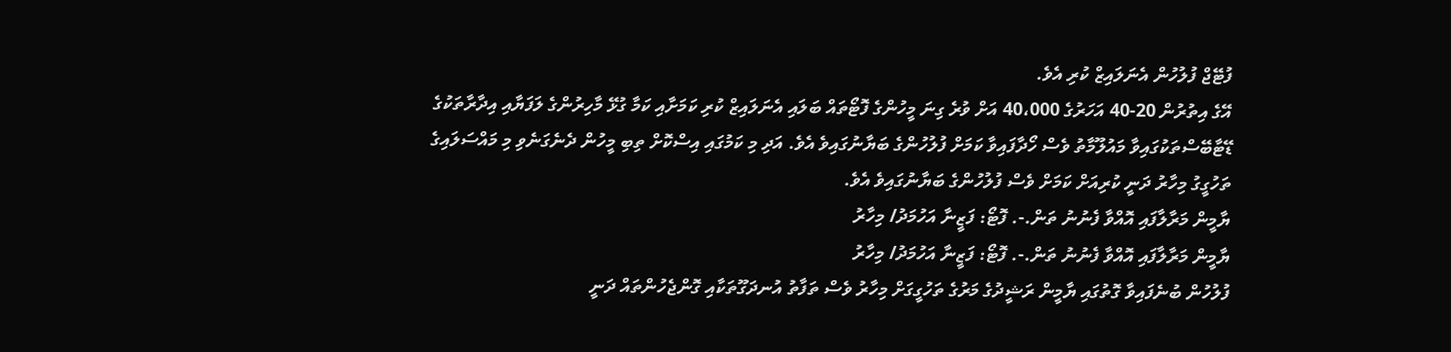ފުޓޭޖް ފުލުހުން އެނަލައިޒް ކުރި އެވެ.
އޭގެ އިތުރުން 20-40 އަހަރުގެ 40،000 އަށް ވުރެ ގިނަ މީހުންގެ ފޮޓޯތައް ބަލައި އެނަލައިޒް ކުރި ކަމަށާއި ކަމާ ގުޅޭ މާހިރުންގެ ލަފަޔާއި އިދާރާތަކުގެ ޑޭޓާބޭސްތަކުގައިވާ މައުލޫމާތު ވެސް ހޯދާފައިވާ ކަމަށް ފުލުހުންގެ ބަޔާނުގައިވެ އެވެ. އަދި މި ކަމުގައި އިސްކޮށް ތިބި މީހުން ދެނެގަނެވި މި މައްސަލައިގެ ތަހުގީގު މިހާރު ދަނީ ކުރިއަށް ކަމަށް ވެސް ފުލުހުންގެ ބަޔާނުގައިވެ އެވެ.
ޔާމީން މަރާލާފައި އޮއްވާ ފެނުނު ތަން.-. ފޮޓޯ: ފަޒީނާ އަހުމަދު/ މިހާރު
ޔާމީން މަރާލާފައި އޮއްވާ ފެނުނު ތަން.-. ފޮޓޯ: ފަޒީނާ އަހުމަދު/ މިހާރު
ފުލުހުން ބުނެފައިވާ ގޮތުގައި ޔާމީން ރަޝީދުގެ މަރުގެ ތަހުގީގަށް މިހާރު ވެސް ތަފާތު އުނދަގޫތަކާއި ގޮންޖެހުންތައް ދަނީ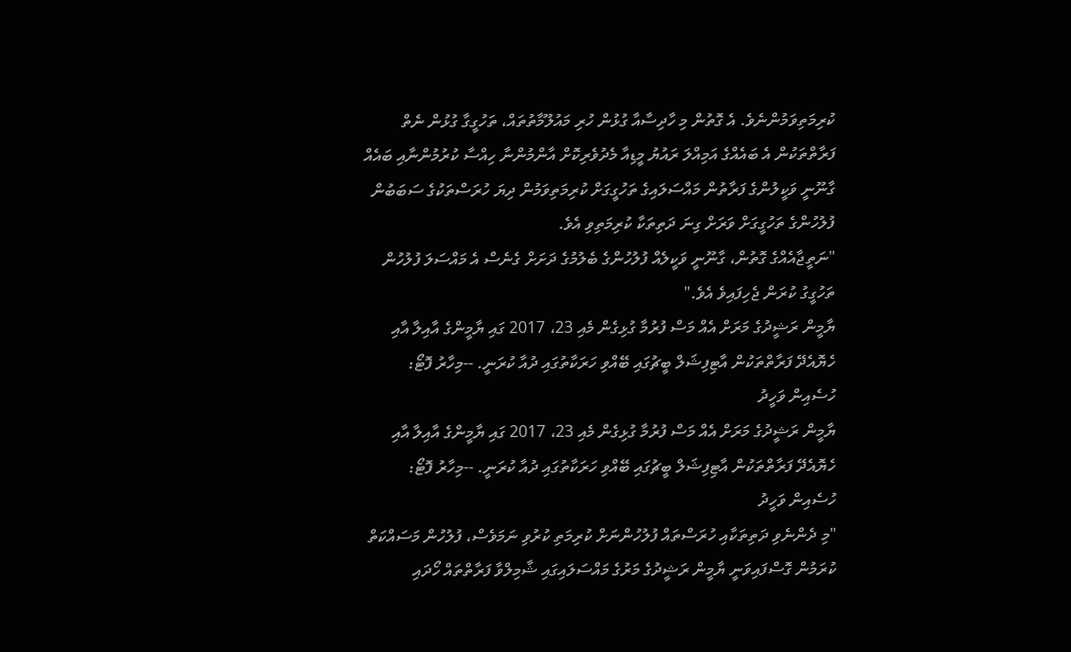ކުރިމަތިވަމުންނެވެ. އެ ގޮތުން މި ހާދިސާއާ ގުޅުން ހުރި މައުލޫމާތުތައް، ތަހުގީގާ ގުޅުން ނެތް ފަރާތްތަކުން އެ ބައެއްގެ އަމިއްލަ ރައުޔު މީޑިއާ މެދުވެރިކޮށް އާންމުންނާ ހިއްސާ ކުރުމުންނާއި ބައެއް ގާނޫނީ ވަކީލުންގެ ފަރާތުން މައްސަލައިގެ ތަހުގީގަށް ކުރިމަތިވަމުން ދިޔަ ހުރަސްތަކުގެ ސަބަބުން ފުލުހުންގެ ތަހުގީގަށް ވަރަށް ގިނަ ދަތިތަކާ ކުރިމަތިވި އެވެ.
"ނަތީޖާއެއްގެ ގޮތުން، ގާނޫނީ ވަކީލެއް ފުލުހުންގެ ބެލުމުގެ ދަށަށް ގެނެސް އެ މައްސަލަ ފުލުހުން ތަހުގީގު ކުރަން ޖެހިފައިވެ އެވެ."
ޔާމީން ރަޝީދުގެ މަރަށް އެއް މަސް ފުރުމާ ގުޅިގެން މެއި 23، 2017 ގައި ޔާމީންގެ އާއިލާ އާއި ހެޔޮއެދޭ ފަރާތްތަކުން އާޓިފިޝަލް ބީޗުގައި ބޭއްވި ހަރަކާތުގައި ދުއާ ކުރަނީ. --މިހާރު ފޮޓޯ: ހުސެއިން ވަހީދު
ޔާމީން ރަޝީދުގެ މަރަށް އެއް މަސް ފުރުމާ ގުޅިގެން މެއި 23، 2017 ގައި ޔާމީންގެ އާއިލާ އާއި ހެޔޮއެދޭ ފަރާތްތަކުން އާޓިފިޝަލް ބީޗުގައި ބޭއްވި ހަރަކާތުގައި ދުއާ ކުރަނީ. --މިހާރު ފޮޓޯ: ހުސެއިން ވަހީދު
"މި ދެންނެވި ދަތިތަކާއި ހުރަސްތައް ފުލުހުންނަށް ކުރިމަތި ކުރުވި ނަމަވެސް، ފުލުހުން މަސައްކަތް ކުރަމުން ގޮސްފައިވަނީ ޔާމީން ރަޝީދުގެ މަރުގެ މައްސަލައިގައި ޝާމިލްވާ ފަރާތްތައް ހޯދައި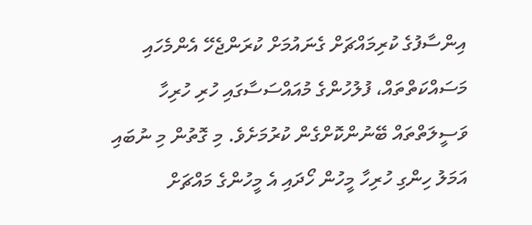އިންސާފުގެ ކުރިމައްޗަށް ގެނައުމަށް ކުރަންޖެހޭ އެންމެހައި މަސައްކަތްތައް، ފުލުހުންގެ މުއައްސަސާގައި ހުރި ހުރިހާ ވަސީލަތްތައް ބޭނުންކޮށްގެން ކުރުމަށެވެ. މި ގޮތުން މި ނުބައި އަމަލު ހިންގި ހުރިހާ މީހުން ހޯދައި އެ މީހުންގެ މައްޗަށް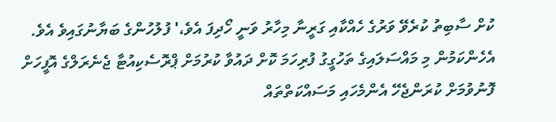ކުށް ސާބިތު ކުރެވޭ ވަރުގެ ހެއްކާއި ގަރީނާ މިހާރު ވަނީ ހޯދިފަ އެވެ،' ފުލުހުންގެ ބަޔާނުގައިވެ އެވެ.
އެހެންކަމުން މި މައްސަލައިގެ ތަހުގީގު ފުރިހަމަ ކޮށް ދައުވާ ކުރުމަށް ޕްރޮސެކިއުޓާ ޖެނެރަލްގެ އޮފީހަށް ފޮނުވުމަށް ކުރަންޖެހޭ އެންމެހައި މަސައްކަތްތައް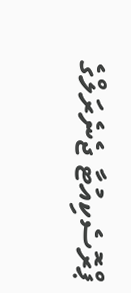ޕްރޮސެކިއުޓާ ޖެނެރަލްގެ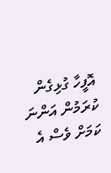އޮފީހާ ގުޅިގެން ކުރަމުން އަންނަ ކަމަށް ވެސް އެ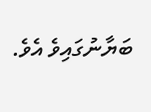ބަޔާނުގައިވެ އެވެ.